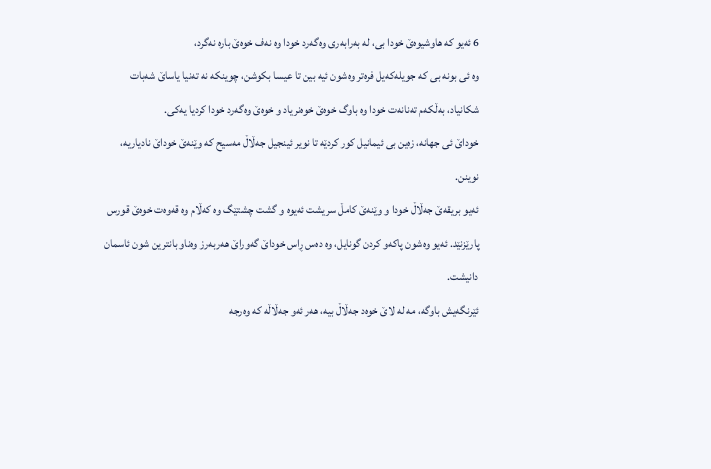6 ئەیو که هاوشیوەێ خودا بی، له بەرابەری وەگەرد خودا وه نەف خوەێ باره نەگرد،
وه ئی بونه بی که جویلەکەیل فرەتر وەشون ئیه بین تا عیسا بکوشن، چوینکه نه تەنیا یاساێ شەبات شکانیاد، بەڵکەم تەنانەت خودا وه باوگ خوەێ خوەنریاد و خوەێ وەگەرد خودا کردیا یەکی.
خوداێ ئی جهانه، زەین بی ئیمانیل کور کردێه تا نویر ئینجیل جەڵاڵ مەسیح که وێنەێ خوداێ نادیاریه، نوینن.
ئەیو بریقەێ جەڵاڵ خودا و وێنەێ کامڵ سریشت ئەیوه و گشت چشتێگ وه کەڵام وە قەوەت خوەێ قورس پارێزنێد. ئەیو وەشون پاکەو کردن گونایل، وه دەس ڕاس خوداێ گەوراێ هەربەرز وەناو بانترین شون ئاسمان دانیشت.
ئێرنگەیش باوگه، مه له لاێ خوەد جەڵاڵ بیه، هەر ئەو جەڵاڵه که وەرجه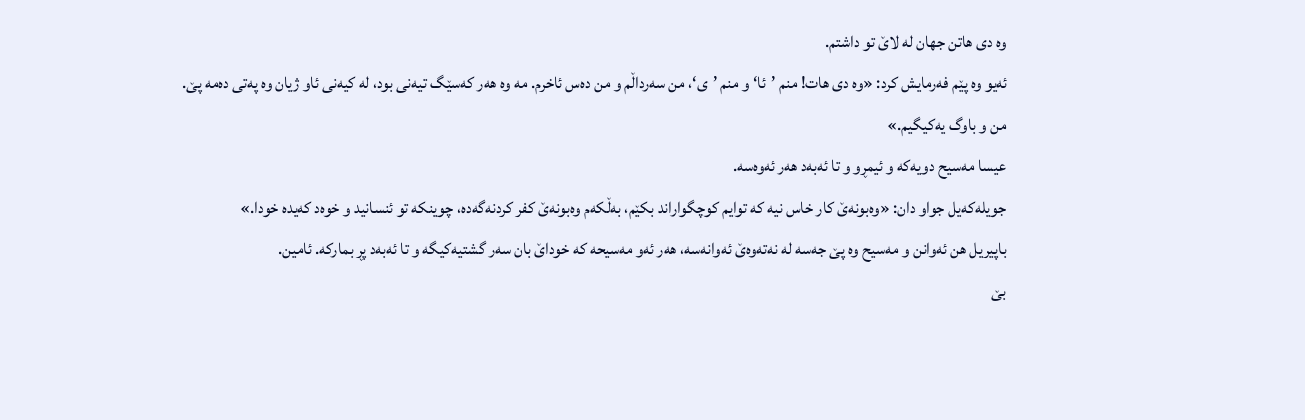وه دی هاتن جهان له لاێ تو داشتم.
ئەیو وه پێم فەرمایش کرد: «وه دی هات! منم ’ئا‘ و منم ’ی‘، من سەرداڵم و من دەس ئاخرم. مه وه هەر کەسێگ تیەنی بود، له کیەنی ئاو ژیان وه پەتی دەمه پێ.
من و باوگ یەکیگیم.»
عیسا مەسیح دویەکه و ئیمڕو و تا ئەبەد هەر ئەوەسه.
جویلەکەیل جواو دان: «وەبونەێ کار خاس نیه که توایم کوچگواراند بکێم، بەڵکەم وەبونەێ کفر کردنەگەده، چوینکه تو ئنسانید و خوەد کەیده خودا.»
باپیریل هن ئەوانن و مەسیح وه پێ جەسه له نەتەوەێ ئەوانەسه، هەر ئەو مەسیحه که خوداێ بان سەر گشتیەکیگه و تا ئەبەد پڕ بمارکه. ئامین.
بێ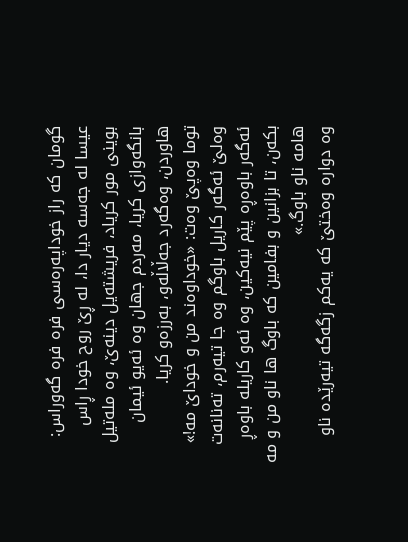گومان که راز خوداپەرەسی فره فره گەوراس: عیسا له جەسه دیار دا، له ڕێ روح خودا ڕاس بوینی مور کریاد، فریشتەیل دینەێ، وه ملەتیل بانگەوازی کریا، مەردم جهان وه ئەیو ئیمان هاوردن، وەگەرد جەڵاڵەو، بەرزەو کریا.
توما وەپێ وەت: «خوداوەند من و خوداێ مه!»
وەلێ ئەگەر کاریل باوگم وه جا تیەرم، تەنانەت ئەگەر باوەڕه پێم نیەکین، وه ئەو کاريله باوەڕ بکەن، تا بزانین و بفامین که باوگ ها ناو من و مه هامه ناو باوگ.»
وه دواره وەختێ که یەکم زگەگه تیەرێده ناو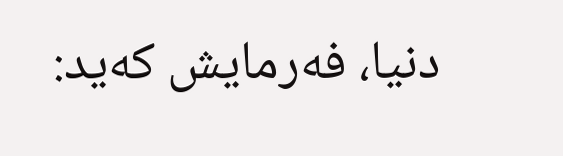دنیا، فەرمایش کەید: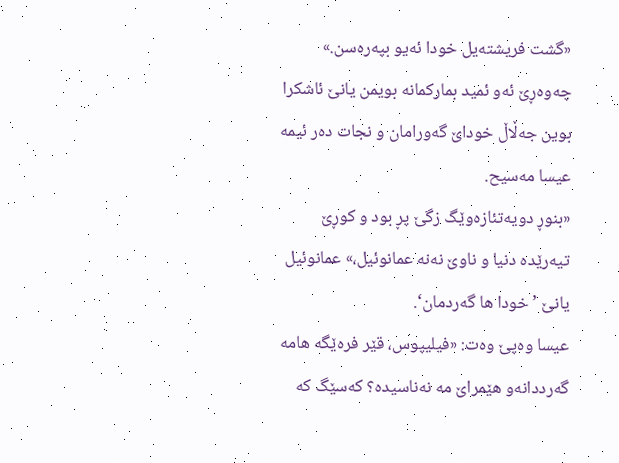«گشت فریشتەیل خودا ئەیو بپەرەسن.»
چەوەڕێ ئەو ئمید بمارکمانه بویمن یانێ ئاشکرا بوین جەڵاڵ خوداێ گەورامان و نجات دەر ئیمه عیسا مەسیح.
«بنوڕ دویەتئازەوێگ زگێ پڕ بود و کوڕێ تیەرێده دنیا و ناوێ نەنه عمانوئیل،» عمانوئیل یانێ ’خودا ها گەردمان‘.
عیسا وەپێ وەت: «فیلیپوس، قێر فرەێگه هامه گەرددانەو هێمراێ مه نەناسیده؟ کەسێگ که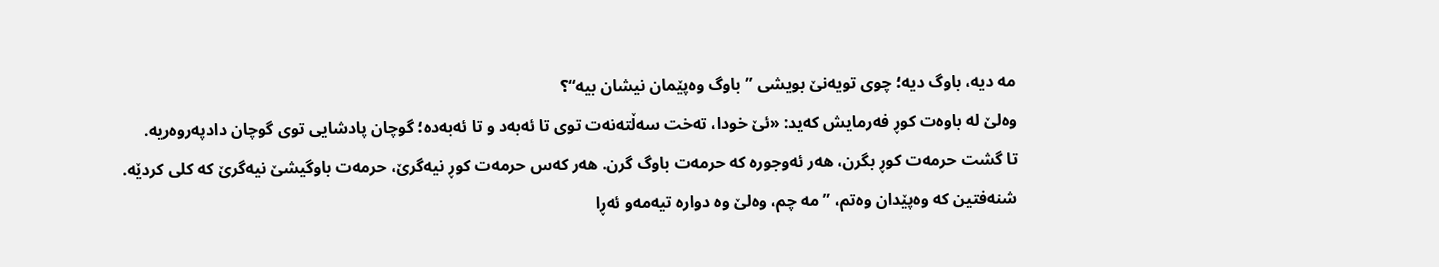مه دیه، باوگ دیه؛ چوی تویەنێ بویشی ”باوگ وەپێمان نیشان بیه“؟
وەلێ له باوەت کوڕ فەرمایش کەید: «ئێ خودا، تەخت سەڵتەنەت توی تا ئەبەد و تا ئەبەده؛ گوچان پادشایی توی گوچان دادپەروەریه.
تا گشت حرمەت کوڕ بگرن، هەر ئەوجورە که حرمەت باوگ گرن. هەر کەس حرمەت کوڕ نیەگرێ، حرمەت باوگیشێ نیەگرێ که کلی کردێه.
شنەفتین که وەپێدان وەتم، ”مه چم، وەلێ وه دواره تیەمەو ئەڕا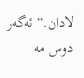لادان.“ ئەگەر دوس مه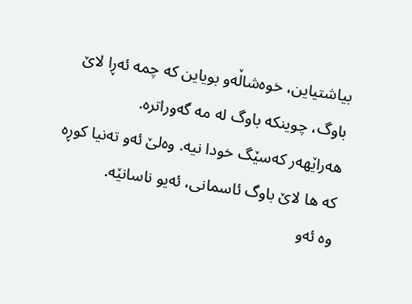بیاشتیاین، خوەشاڵەو بویاین که چمه ئەڕا لاێ باوگ، چوینکه باوگ له مه گەوراتره.
هەراێهەر کەسێگ خودا نیه. وەلێ ئەو تەنیا کوڕه که ها لاێ باوگ ئاسمانی، ئەیو ناسانێه.
وه ئەو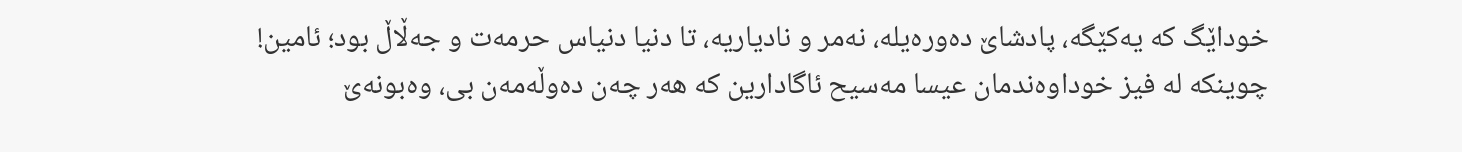خوداێگ که یەکێگە، پادشاێ دەورەیله، نەمر و نادیاریه، تا دنیا دنیاس حرمەت و جەڵاڵ بود؛ ئامین!
چوینکه له فیز خوداوەندمان عیسا مەسیح ئاگادارین که هەر چەن دەوڵەمەن بی، وەبونەێ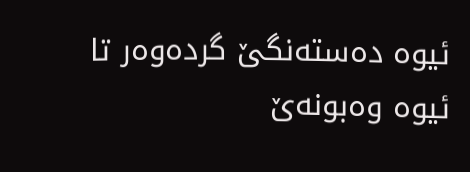ئیوه دەستەنگێ گردەوەر تا ئیوه وەبونەێ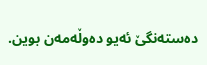دەستەنگێ ئەیو دەوڵەمەن بوین.